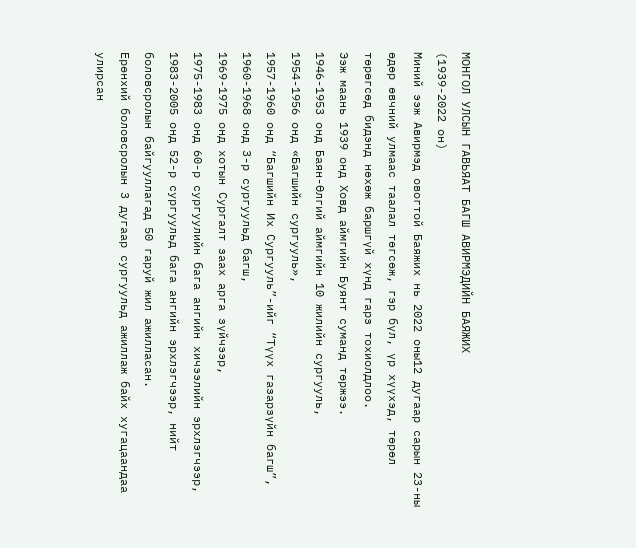МОНГОЛ УЛСЫН ГАВЬЯАТ БАГШ АВИРМЭДИЙН БАЯЖИХ
(1939-2022 он)
Миний ээж Авирмэд овогтой Баяжих нь 2022 оны12 дугаар сарын 23-ны өдөр өвчний улмаас таалал төгсөж, гэр бүл, үр хүүхэд, төрөл төрөгсөд бидэнд нөхөж баршгүй хүнд гарз тохиолдлоо.
Ээж маань 1939 онд Ховд аймгийн Буянт суманд төржээ.
1946-1953 онд Баян-Өлгий аймгийн 10 жилийн сургууль,
1954-1956 онд «Багшийн сургууль»,
1957-1960 онд “Багшийн Их Сургууль”-ийг “Түүх газарзүйн багш”,
1960-1968 онд 3-р сургуульд багш,
1969-1975 онд хотын Сургалт заах арга зүйчээр,
1975-1983 онд 60-р сургуулийн бага ангийн хичээлийн эрхлэгчээр,
1983-2005 онд 52-р сургуульд бага ангийн эрхлэгчээр, нийт боловсролын байгууллагад 50 гаруй жил ажилласан.
Ерөнхий боловсролын 3 дугаар сургуульд ажиллаж байх хугацаандаа улирсан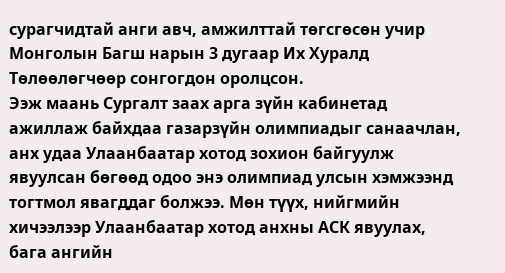сурагчидтай анги авч, амжилттай төгсгөсөн учир Монголын Багш нарын 3 дугаар Их Хуралд Төлөөлөгчөөр сонгогдон оролцсон.
Ээж маань Сургалт заах арга зүйн кабинетад ажиллаж байхдаа газарзүйн олимпиадыг санаачлан, анх удаа Улаанбаатар хотод зохион байгуулж явуулсан бөгөөд одоо энэ олимпиад улсын хэмжээнд тогтмол явагддаг болжээ. Мөн түүх, нийгмийн хичээлээр Улаанбаатар хотод анхны АСК явуулах, бага ангийн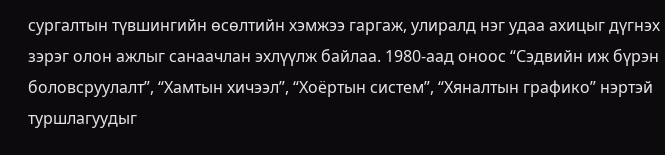сургалтын түвшингийн өсөлтийн хэмжээ гаргаж, улиралд нэг удаа ахицыг дүгнэх зэрэг олон ажлыг санаачлан эхлүүлж байлаа. 1980-аад оноос “Сэдвийн иж бүрэн боловсруулалт”, “Хамтын хичээл”, “Хоёртын систем”, “Хяналтын графико” нэртэй туршлагуудыг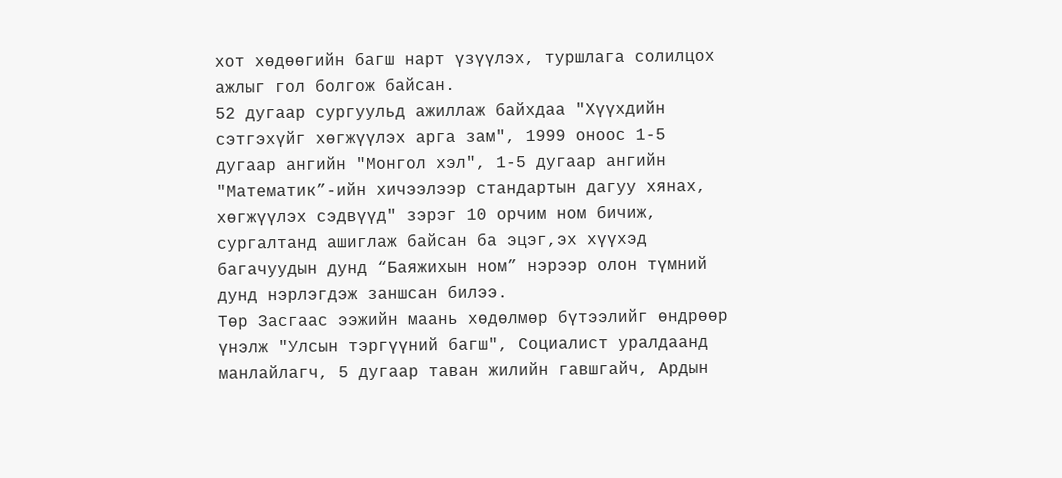хот хөдөөгийн багш нарт үзүүлэх, туршлага солилцох ажлыг гол болгож байсан.
52 дугаар сургуульд ажиллаж байхдаа "Хүүхдийн сэтгэхүйг хөгжүүлэх арга зам", 1999 оноос 1-5 дугаар ангийн "Монгол хэл", 1-5 дугаар ангийн "Математик”-ийн хичээлээр стандартын дагуу хянах, хөгжүүлэх сэдвүүд" зэрэг 10 орчим ном бичиж, сургалтанд ашиглаж байсан ба эцэг,эх хүүхэд багачуудын дунд “Баяжихын ном” нэрээр олон түмний дунд нэрлэгдэж заншсан билээ.
Төр Засгаас ээжийн маань хөдөлмөр бүтээлийг өндрөөр үнэлж "Улсын тэргүүний багш", Социалист уралдаанд манлайлагч, 5 дугаар таван жилийн гавшгайч, Ардын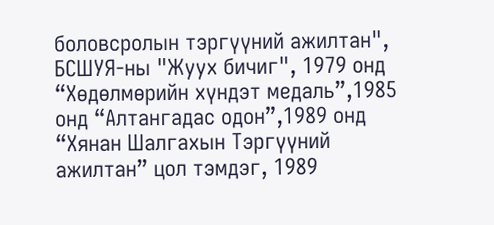боловсролын тэргүүний ажилтан", БСШУЯ-ны "Жуух бичиг", 1979 онд “Хөдөлмөрийн хүндэт медаль”,1985 онд “Алтангадас одон”,1989 онд “Хянан Шалгахын Тэргүүний ажилтан” цол тэмдэг, 1989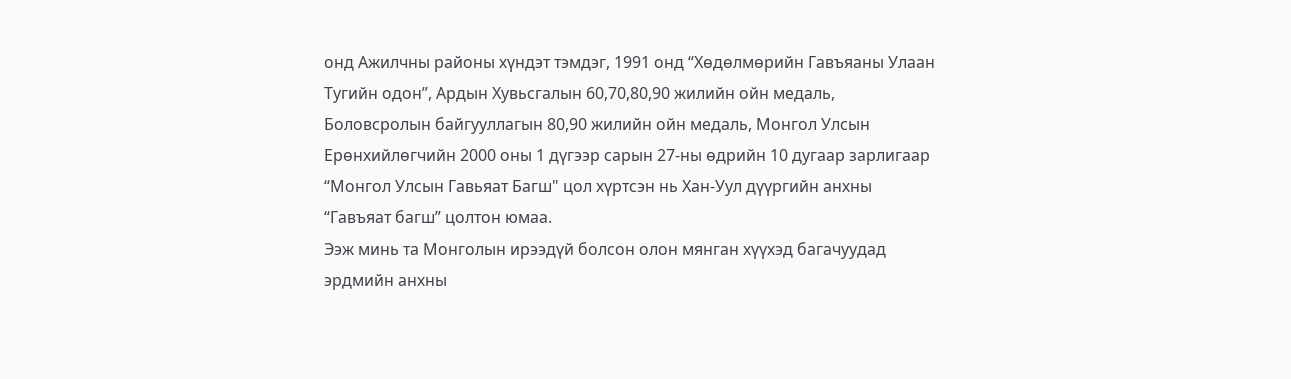онд Ажилчны районы хүндэт тэмдэг, 1991 онд “Хөдөлмөрийн Гавъяаны Улаан Тугийн одон”, Ардын Хувьсгалын 60,70,80,90 жилийн ойн медаль, Боловсролын байгууллагын 80,90 жилийн ойн медаль, Монгол Улсын Ерөнхийлөгчийн 2000 оны 1 дүгээр сарын 27-ны өдрийн 10 дугаар зарлигаар “Монгол Улсын Гавьяат Багш" цол хүртсэн нь Хан-Уул дүүргийн анхны “Гавъяат багш” цолтон юмаа.
Ээж минь та Монголын ирээдүй болсон олон мянган хүүхэд багачуудад эрдмийн анхны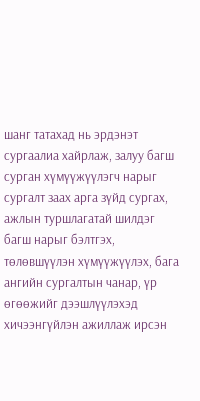шанг татахад нь эрдэнэт сургаалиа хайрлаж, залуу багш сурган хүмүүжүүлэгч нарыг сургалт заах арга зүйд сургах, ажлын туршлагатай шилдэг багш нарыг бэлтгэх, төлөвшүүлэн хүмүүжүүлэх, бага ангийн сургалтын чанар, үр өгөөжийг дээшлүүлэхэд хичээнгүйлэн ажиллаж ирсэн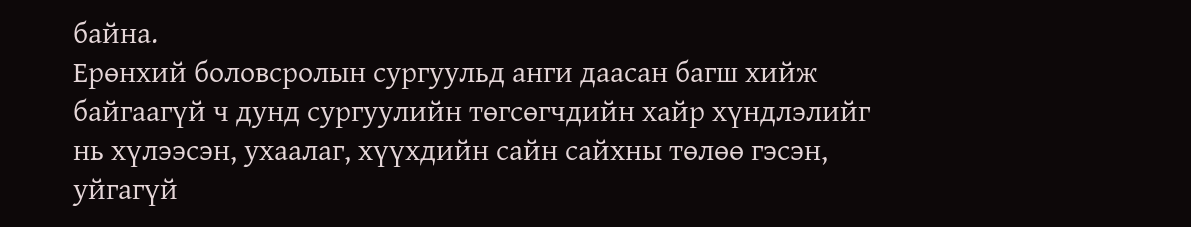байна.
Ерөнхий боловсролын сургуульд анги даасан багш хийж байгаагүй ч дунд сургуулийн төгсөгчдийн хайр хүндлэлийг нь хүлээсэн, ухаалаг, хүүхдийн сайн сайхны төлөө гэсэн, уйгагүй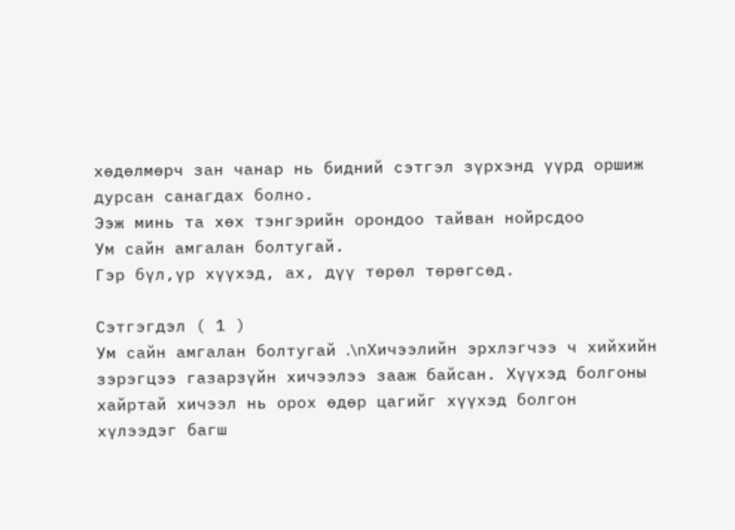хөдөлмөрч зан чанар нь бидний сэтгэл зүрхэнд үүрд оршиж дурсан санагдах болно.
Ээж минь та хөх тэнгэрийн орондоо тайван нойрсдоо
Ум сайн амгалан болтугай.
Гэр бүл,үр хүүхэд, ах, дүү төрөл төрөгсөд.

Сэтгэгдэл ( 1 )
Ум сайн амгалан болтугай .\nХичээлийн эрхлэгчээ ч хийхийн зэрэгцээ газарзүйн хичээлээ зааж байсан. Хүүхэд болгоны хайртай хичээл нь орох өдөр цагийг хүүхэд болгон хүлээдэг багш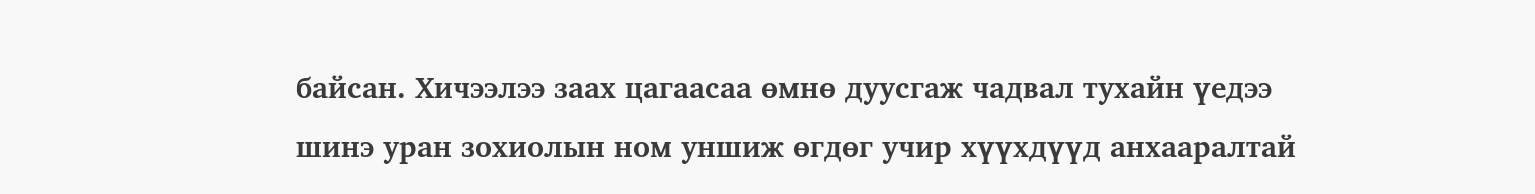байсан. Хичээлээ заах цагаасаа өмнө дуусгаж чадвал тухайн үедээ шинэ уран зохиолын ном уншиж өгдөг учир хүүхдүүд анхааралтай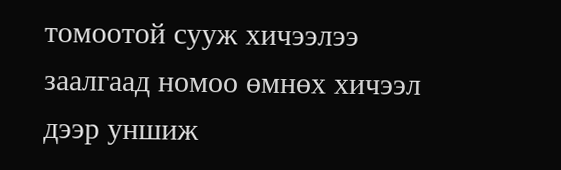томоотой сууж хичээлээ заалгаад номоо өмнөх хичээл дээр уншиж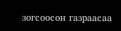зогсоосон газраасаа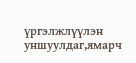үргэлжлүүлэн уншуулдаг,ямарч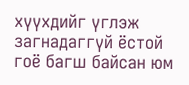хүүхдийг үглэж загнадаггүй ёстой гоё багш байсан юм